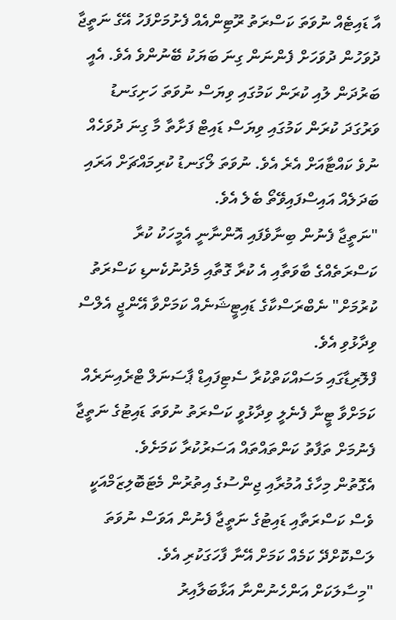އާ ޑައިޓެއް ނުވަތަ ކަސްރަތު ރޫޓިންއެއް ފެށުމަށްފަހު އޭގެ ނަތީޖާ ދުވަހުން ދުވަހަށް ފެންނަން ގިނަ ބަޔަކު ބޭނުންވެ އެވެ. އެއީ ބަރުދަން ލުއި ކުރަން ކަމުގައި ވިޔަސް ނުވަތަ ހަށިގަނޑު ވަރުގަދަ ކުރަން ކަމުގައި ވިޔަސް ޑައިޓް ފަށާތާ މާ ގިނަ ދުވަހެއް ނުވެ ކައްޓާއަށް އެރެ އެވެ. ނުވަތަ ލޯގަނޑު ކުރިމައްޗަށް އަރައި ބަދަލެއް އައިސްފައިވޭތޯ ބެލެ އެވެ.
"ނަތީޖާ ފެނުން ބިނާވެފައި އޮންނާނީ އެމީހަކު ކުރާ ކަސްރަތެއްގެ ބާވަތާއި އެ ކުރާ ގޮތާއި މެދުނުކެނޑި ކަސްރަތު ކުރުމަށް" ނެބްރަސްކާގެ ޑައިޓީޝަނެއް ކަމަށްވާ އޭންޖީ އެލްސް ވިދާޅުވި އެވެ.
ފްލޮރިޑާގައި މަސައްކަތްކުރާ ސެޓިފައިޑް ޕާސަނަލް ޓްރެއިނަރެއް ކަމަށްވާ ޓީނާ ފެނެލީ ވިދާޅުވީ ކަސްރަތު ނުވަތަ ޑައިޓުގެ ނަތީޖާ ފެނުމަށް ތަފާތު ކަންތައްތައް އަސަރުކުރާ ކަމަށެވެ.
އެގޮތުން މިހާގެ އުމުރާއި ޖިންސުގެ އިތުރުން މެޓަބޮލިޒަމްއަކީ ވެސް ކަސްރަތާއި ޑައިޓުގެ ނަތީޖާ ފެނުން އަވަސް ނުވަތަ ލަސްކޮށްދޭ ކަމެއް ކަމަށް އޭނާ ފާހަގަކުރި އެވެ.
"މިސާލަކަށް އަންހެނުންނާ އަޅާބަލާއިރު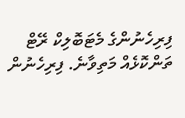ފިރިހެނުންގެ މެޓަބޮލިކް ރޭޓް ތަންކޮޅެއް މަތިވާނެ. ފިރިހެނުން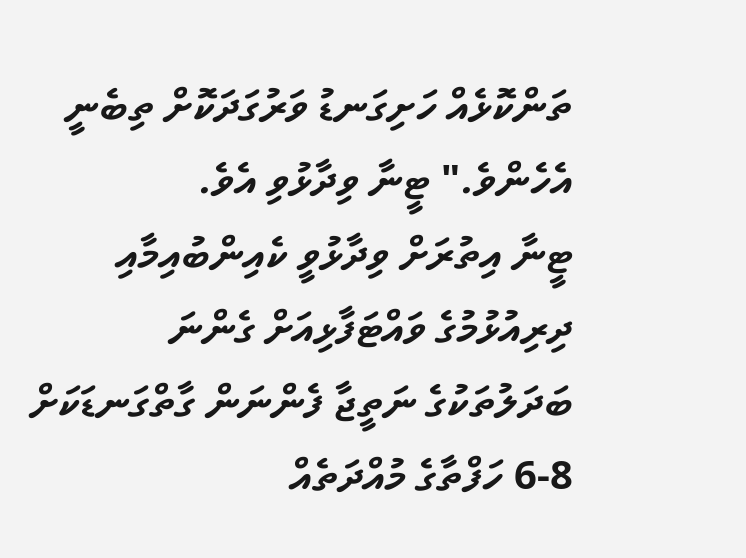ތަންކޮޅެއް ހަށިގަނޑު ވަރުގަދަކޮށް ތިބެނީ އެހެންވެ." ޓީނާ ވިދާޅުވި އެވެ.
ޓީނާ އިތުރަށް ވިދާޅުވީ ކެއިންބުއިމާއި ދިރިއުޅުމުގެ ވައްޓަފާޅިއަށް ގެންނަ ބަދަލުތަކުގެ ނަތީޖާ ފެންނަން ގާތްގަނޑަކަށް 8-6 ހަފްތާގެ މުއްދަތެއް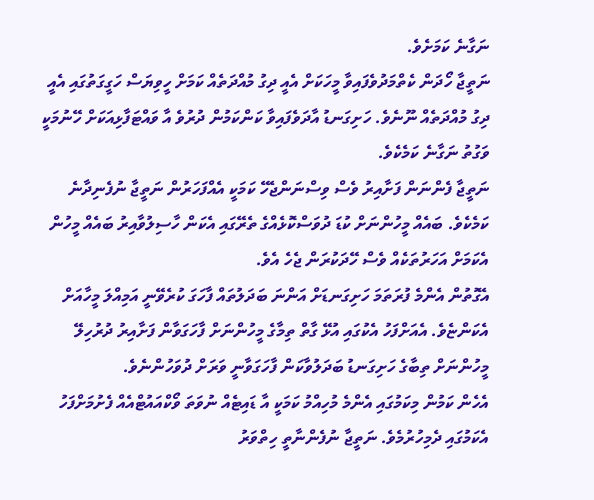ނަގާނެ ކަމަށެވެ.
ނަތީޖާ ހޯދަން ކެތްމަދުވެފައިވާ މީހަކަށް އެއީ ދިގު މުއްދަތެއް ކަމަށް ހީވިޔަސް ހަގީގަތުގައި އެއީ ދިގު މުއްދަތެއް ނޫނެވެ. ހަށިގަނޑު އާދަވެފައިވާ ކަންކަމުން ދުރުވެ އާ ވައްޓަފާޅިއަކަށް ހޭނުމަކީ ވަގުތު ނަގާނެ ކަމެކެވެ.
ނަތީޖާ ފެންނަން ފަށާއިރު ވެސް ވިސްނަންޖެހޭ ކަމަކީ އެއްފަހަރުން ނަތީޖާ ނުފެނިދާނެ ކަމެކެވެ. ބައެއް މީހުންނަށް ކުޑަ ދުވަސްކޮޅެއްގެ ތެރޭގައި އެކަން ހާސިލުވާއިރު ބައެއް މީހުން އެކަމަށް އަހަރުތަކެއް ވެސް ހޭދަކުރަން ޖެހެ އެވެ.
އެގޮތުން އެންމެ ފުރަތަމަ ހަށިގަނޑަށް އަންނަ ބަދަލުތައް ފާހަގަ ކުރެވޭނީ އަމިއްލަ މީހާއަށް އެކަންޏެވެ. އެއަށްފަހު އެކުގައި އުޅޭ ގާތް ތިމާގެ މީހުންނަށް ފާހަގަވާން ފަށާއިރު ދުރުހިލޭ މީހުންނަށް ތިބާގެ ހަށިގަނޑު ބަދަލުވާކަން ފާހަގަވާނީ ވަރަށް ދުވަހުންނެވެ.
އެހެން ކަމުން މިކަމުގައި އެންމެ މުހިއްމު ކަމަކީ އާ ޑައިޓެއް ނުވަތަ ވޯކްއައުޓްއެއް ފެށުމަށްފަހު އެކަމުގައި ދެމިހުރުމެވެ. ނަތީޖާ ނުފެންނާތީ ހިތްވަރު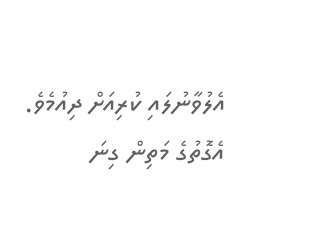އެލުވާނުލައި ކުރިއަށް ދިއުމެވެ. އެގޮތުގެ މަތިން ގިނަ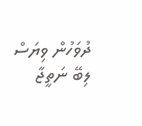ދުވަހުން ވިޔަސް ލިބޭ ނަތީޖާ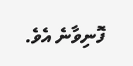ފޮނިވާނެ އެވެ.